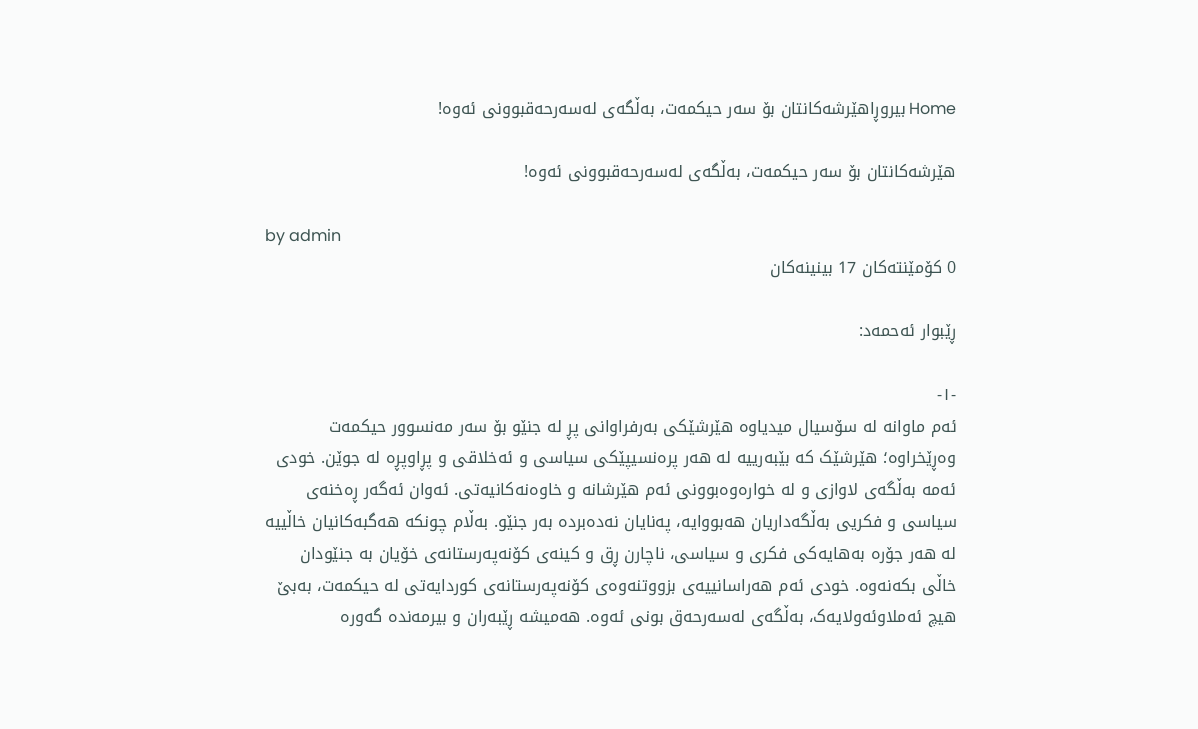Home بیروڕاهێرشەکانتان بۆ سەر حیکمەت، بەڵگەی لەسەرحەقبوونی ئەوە!

هێرشەکانتان بۆ سەر حیکمەت، بەڵگەی لەسەرحەقبوونی ئەوە!

by admin
0 کۆمێنتەکان 17 بینینەکان

ڕێبوار ئەحمەد:

-١-
ئەم ماوانە لە سۆسیال میدیاوە هێرشێکی بەرفراوانی پڕ لە جنێو بۆ سەر مەنسوور حیکمەت وەڕێخراوە؛ هێرشێک کە بێبەرییە لە هەر پرەنسیپێکی سیاسی و ئەخلاقی و پڕاوپڕە لە جوێن. خودی ئەمە بەڵگەی لاوازی و لە خوارەوەبوونی ئەم هێرشانە و خاوەنەکانیەتی. ئەوان ئەگەر ڕەخنەی سیاسی و فکریی بەڵگەداریان هەبووایە، پەنایان نەدەبردە بەر جنێو. بەڵام چونکە هەگبەکانیان خاڵییە لە هەر جۆرە بەهایەکی فکری و سیاسی، ناچارن ڕق و کینەی کۆنەپەرستانەی خۆیان بە جنێودان خاڵی بکەنەوە. خودی ئەم هەراسانییەی بزووتنەوەی کۆنەپەرستانەی کوردایەتی لە حیکمەت، بەبێ هیچ ئەملاوئەولایەک، بەڵگەی لەسەرحەق بونی ئەوە. هەمیشە ڕێبەران و بیرمەندە گەورە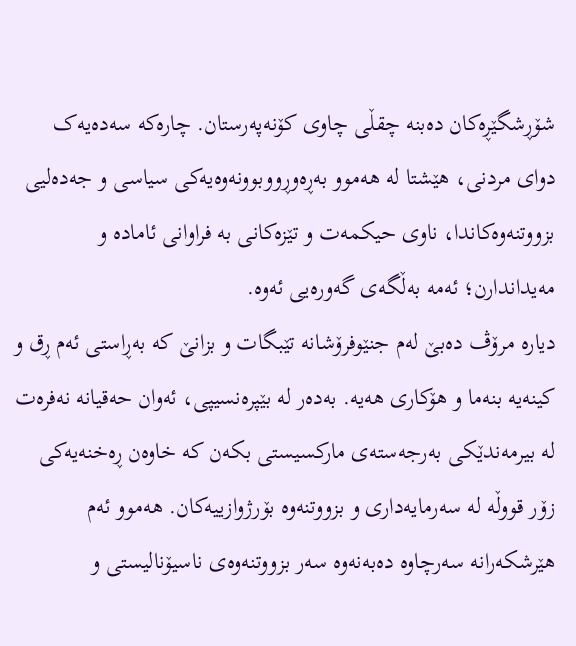شۆڕشگێڕەکان دەبنە چقڵی چاوی کۆنەپەرستان. چارەکە سەدەیەک دوای مردنی، هێشتا لە هەموو بەڕەوڕووبوونەوەیەکی سیاسی و جەدەلیی بزووتنەوەکاندا، ناوی حیکمەت و تێزەکانی بە فراوانی ئامادە و مەیداندارن؛ ئەمە بەڵگەی گەورەیی ئەوە.
دیارە مرۆڤ دەبێ لەم جنێوفرۆشانە تێبگات و بزانێ کە بەڕاستی ئەم ڕق و کینەیە بنەما و هۆکاری هەیە. بەدەر لە بێپرەنسیپی، ئەوان حەقیانە نەفرەت لە بیرمەندێکی بەرجەستەی مارکسیستی بکەن کە خاوەن ڕەخنەیەکی زۆر قووڵە لە سەرمایەداری و بزووتنەوە بۆرژوازییەکان. هەموو ئەم هێرشکەرانە سەرچاوە دەبەنەوە سەر بزووتنەوەی ناسیۆنالیستی و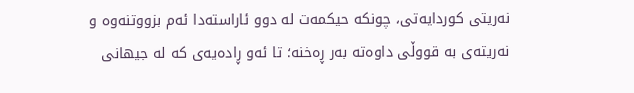نەریتی کوردایەتی، چونکە حیکمەت لە دوو ئاراستەدا ئەم بزووتنەوە و نەریتەی بە قووڵی داوەتە بەر ڕەخنە؛ تا ئەو ڕادەیەی کە لە جیهانی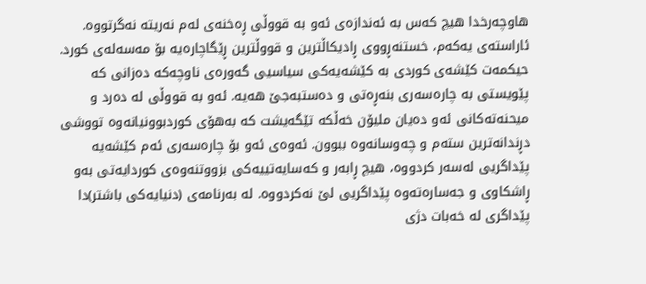هاوچەرخدا هیچ کەس بە ئەندازەی ئەو بە قووڵی ڕەخنەی لەم نەریتە نەگرتووە.
ئاراستەی یەکەم، خستنەڕووی ڕادیکاڵترین و قووڵترین ڕێگاچارەیە بۆ مەسەلەی کورد. حیکمەت کێشەی کوردی بە کێشەیەکی سیاسیی گەورەی ناوچەکە دەزانی کە پێویستی بە چارەسەری بنەڕەتی و دەستبەجێ هەیە. ئەو بە قووڵی لە دەرد و میحنەتەکانی ئەو دەیان ملیۆن خەڵکە تێگەیشت کە بەهۆی کوردبوونیانەوە تووشی دڕندانەترین ستەم و چەوسانەوە ببوون. ئەوەی ئەو بۆ چارەسەری ئەم کێشەیە پێداگریی لەسەر کردووە، هیچ ڕابەر و کەسایەتییەکی بزووتنەوەی کوردایەتی بەو ڕاشکاوی و جەسارەتەوە پێداگریی لێ نەکردووە. لە بەرنامەی (دنیایەکی باشتر)دا پێداگری لە خەبات دژی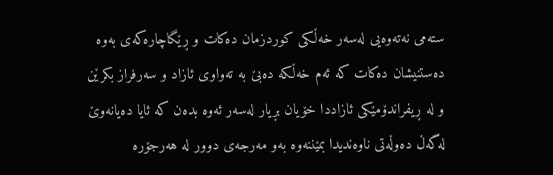ستەمی نەتەوەیی لەسەر خەڵکی کوردزمان دەکات و ڕێگاچارەکەی بەوە دەستنیشان دەکات کە ئەم خەڵکە دەبێ بە تەواوی ئازاد و سەرفراز بکرێن و لە ڕیفراندۆمێکی ئازاددا خۆیان بڕیار لەسەر ئەوە بدەن کە ئایا دەیانەوێ لەگەڵ دەوڵەتی ناوەندیدا بمێننەوە بەو مەرجەی دوور لە هەرجۆرە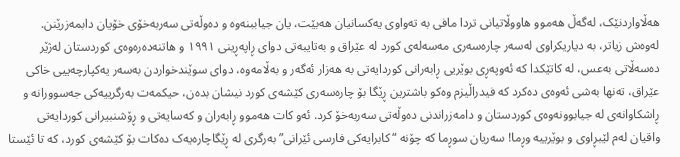هەڵاواردنێک، لەگەڵ هەموو هاووڵاتیانی تردا مافی بە تەواوی یەکسانیان هەبێت، یان جیاببنەوە و دەوڵەتی سەربەخۆی خۆیان دابمەزرێنن.
لەوەش زیاتر، بە دیاریکراوی لەسەر چارەسەری مەسەلەی کورد لە عێراق و بەتایبەتی دوای ڕاپەڕینی ١٩٩١ و هاتنەدەرەوەی کوردستان لەژێر دەسەڵاتی بەعس، لە کاتێکدا کە ئەوپەڕی بوێریی ڕابەرانی کوردایەتی بە هەزار ئەگەر و بەڵامەوە، دوای سوێندخواردن بەسەر یەکپارچەییی خاکی عێراق، تەنها بەشی ئەوەی دەکرد کە فیدراڵیزم وەکو باشترین ڕێگا بۆ چارەسەری کێشەی کورد نیشان بدەن، حیکمەت بەرگرییەکی جەسوورانە و ڕاشکاوانەی لە جیابوونەوەی کوردستان و دامەزراندنی دەوڵەتی سەربەخۆ کرد. ئەو کات هەموو ڕابەران و کەسایەتی و ڕۆشنبیرانی کوردایەتی واقیان لەم لێبڕاوی و بوێرییە وڕما! سەریان سوڕما کە چۆنە “کابرایەکی فارسی ئێرانی” بەرگری لە ڕێگاچارەیەک دەکات بۆ کێشەی کورد، کە تا ئێستا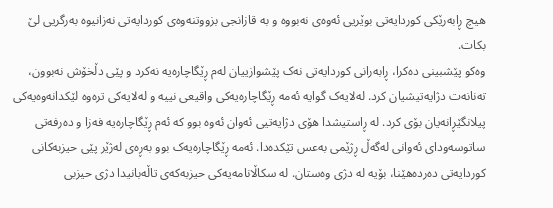هیچ ڕابەرێکی کوردایەتی بوێریی ئەوەی نەبووە و بە قازانجی بزووتنەوەی کوردایەتی نەزانیوە بەرگریی لێ بکات.
وەکو پێشبینی دەکرا، ڕابەرانی کوردایەتی نەک پێشوازییان لەم ڕێگاچارەیە نەکرد و پێی دڵخۆش نەبوون، تەنانەت دژایەتیشیان کرد. لەلایەک گوایە ئەمە ڕێگاچارەیەکی واقیعی نییە و لەلایەکی ترەوە لێکدانەوەیەکی پیلانگێڕانەیان بۆی کرد. لە ڕاستیشدا هۆی دژایەتیی ئەوان ئەوە بوو کە ئەم ڕێگاچارەیە فەزا و دەرفەتی ساتوسەودای ئەوانی لەگەڵ ڕژێمی بەعس تێکدەدا. ئەمە ڕێگاچارەیەک بوو بەڕەی لەژێر پێی حیزبەکانی کوردایەتی دەردەهێنا، بۆیە لە دژی وەستان. لە سکاڵانامەیەکی حیزبەکەی تاڵەبانیدا دژی حیزبی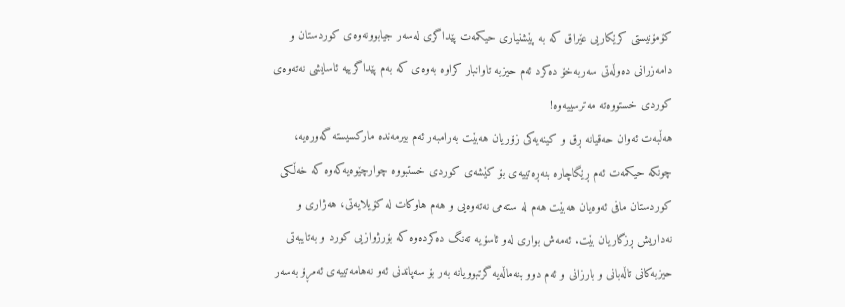کۆمۆنیستی کرێکاریی عێراق کە بە پێشنیاری حیکمەت پێداگری لەسەر جیابوونەوەی کوردستان و دامەزرانی دەوڵەتی سەربەخۆ دەکرد ئەم حیزبە تاوانبار کراوە بەوەی کە بەم پێداگرییە ئاسایشی نەتەوەی کوردی خستووەتە مەترسییەوە!
هەڵبەت ئەوان حەقیانە ڕق و کینەیەکی زۆریان هەبێت بەرامبەر ئەم بیرمەندە مارکسیستە گەورەیە، چونکە حیکمەت ئەم ڕێگاچارە بنەڕەتییەی بۆ کێشەی کوردی خستبووە چوارچێوەیەکەوە کە خەڵکی کوردستان مافی ئەوەیان هەبێت هەم لە ستەمی نەتەوەیی و هەم هاوکات لە کۆیلایەتی، هەژاری و نەداریش ڕزگاریان بێت. ئەمەش بواری لەو ئاسۆیە تەنگ دەکردەوە کە بۆرژوازیی کورد و بەتایبەتی حیزبەکانی تاڵەبانی و بارزانی و ئەم دوو بنەماڵەیە گرتبوویانە بەر بۆ سەپاندنی ئەو نەهامەتییەی ئەمڕۆ بەسەر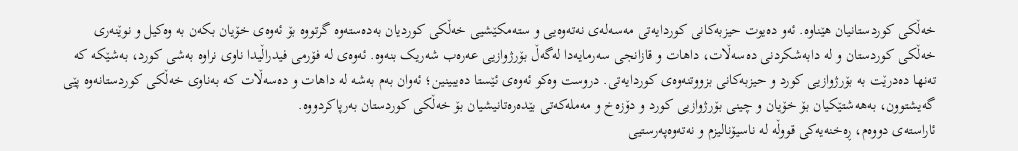خەڵکی کوردستانیان هێناوە. ئەو دەیوت حیزبەکانی کوردایەتی مەسەلەی نەتەوەیی و ستەمکێشیی خەڵکی کوردیان بەدەستەوە گرتووە بۆ ئەوەی خۆیان بکەن بە وەکیل و نوێنەری خەڵکی کوردستان و لە دابەشکردنی دەسەڵات، داهات و قازانجی سەرمایەدا لەگەڵ بۆرژوازیی عەرەب شەریک بنەوە. ئەوەی لە فۆرمی فیدراڵیدا ناوی نراوە بەشی کورد، بەشێکە کە تەنها دەدرێت بە بۆرژوازیی کورد و حیزبەکانی بزووتنەوەی کوردایەتی. دروست وەکو ئەوەی ئێستا دەیبینین؛ ئەوان بەم بەشە لە داهات و دەسەڵات کە بەناوی خەڵکی کوردستانەوە پێی گەیشتوون، بەهەشتێکیان بۆ خۆیان و چینی بۆرژوازیی کورد و دۆزەخ و مەملەکەتی بێدەرەتانیشیان بۆ خەڵکی کوردستان بەرپاکردووە.
ئاراستەی دووەم، ڕەخنەیەکی قووڵە لە ناسیۆنالیزم و نەتەوەپەرستیی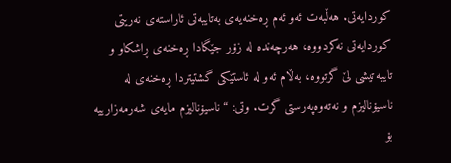کوردایەتی. هەڵبەت ئەو ئەم ڕەخنەیەی بەتایبەتی ئاراستەی نەریتی کوردایەتی نەکردووە، هەرچەندە لە زۆر جێگادا ڕەخنەی ڕاشکاو و تایبەتیشی لێ گرتووە، بەڵام ئەو لە ئاستێکی گشتیتردا ڕەخنەی لە ناسیۆنالیزم و نەتەوەپەرستی گرت. وتی: “ناسیۆنالیزم مایەی شەرمەزارییە بۆ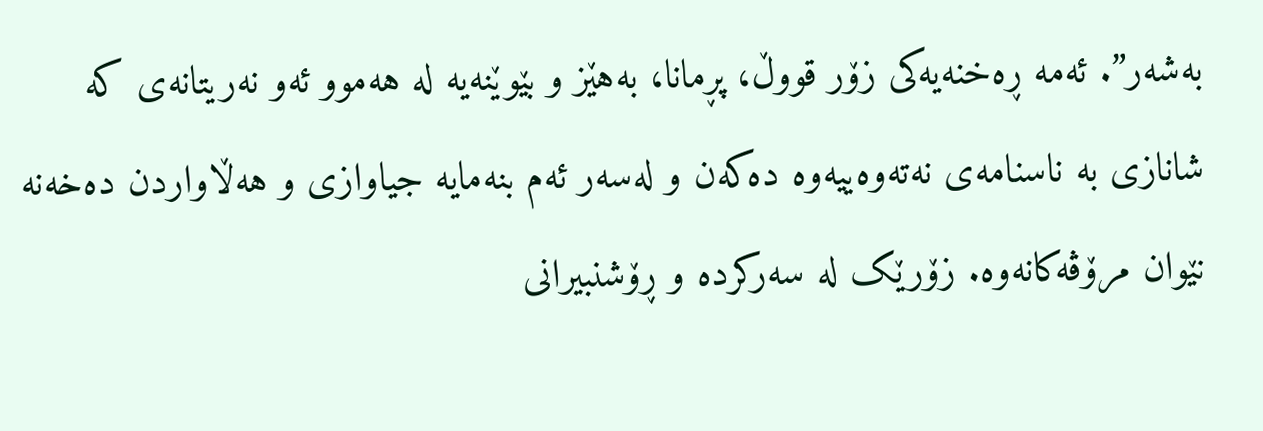بەشەر”. ئەمە ڕەخنەیەکی زۆر قووڵ، پڕمانا، بەهێز و بێوێنەیە لە هەموو ئەو نەریتانەی کە شانازی بە ناسنامەی نەتەوەییەوە دەکەن و لەسەر ئەم بنەمایە جیاوازی و هەڵاواردن دەخەنە نێوان مرۆڤەکانەوە. زۆرێک لە سەرکردە و ڕۆشنبیرانی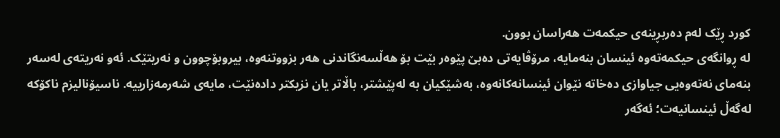کورد ڕێک لەم دەربڕینەی حیکمەت هەراسان بوون.
لە ڕوانگەی حیکمەتەوە ئینسان بنەمایە، مرۆڤایەتی دەبێ پێوەر بێت بۆ هەڵسەنگاندنی هەر بزووتنەوە، بیروبۆچوون و نەریتێک. ئەو نەریتەی لەسەر بنەمای نەتەوەیی جیاوازی دەخاتە نێوان ئینسانەکانەوە، بەشێکیان بە لەپێشتر، باڵاتر یان نزیکتر دادەنێت، مایەی شەرمەزارییە. ناسیۆنالیزم ناکۆکە لەگەڵ ئینسانیەت؛ ئەگەر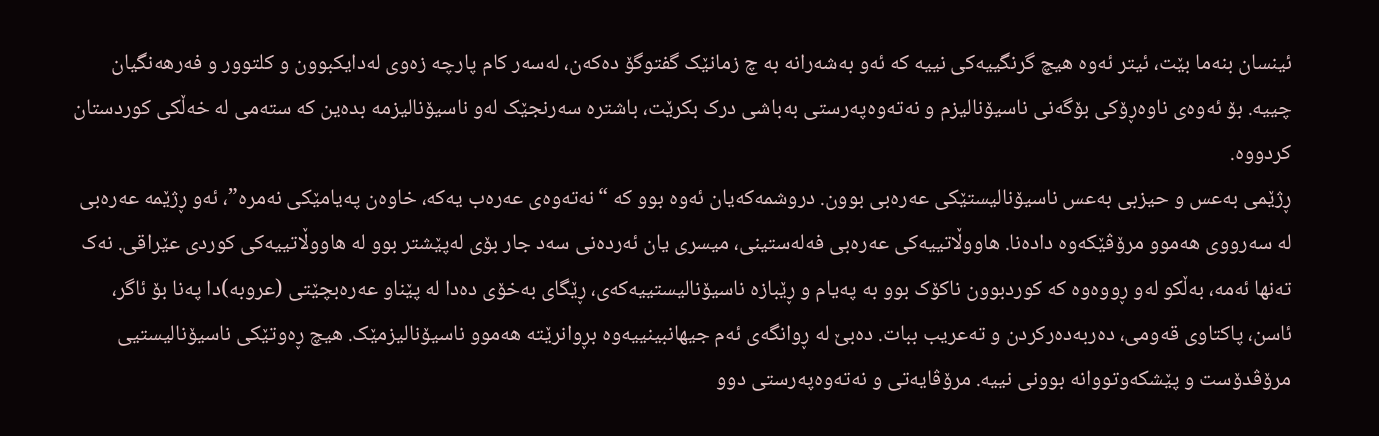ئینسان بنەما بێت، ئیتر ئەوە هیچ گرنگییەکی نییە کە ئەو بەشەرانە بە چ زمانێک گفتوگۆ دەکەن، لەسەر کام پارچە زەوی لەدایکبوون و کلتوور و فەرهەنگیان چییە. بۆ ئەوەی ناوەڕۆکی بۆگەنی ناسیۆنالیزم و نەتەوەپەرستی بەباشی درک بکرێت، باشترە سەرنجێک لەو ناسیۆنالیزمە بدەین کە ستەمی لە خەڵکی کوردستان کردووە.
ڕژێمی بەعس و حیزبی بەعس ناسیۆنالیستێکی عەرەبی بوون. دروشمەکەیان ئەوە بوو کە “نەتەوەی عەرەب یەکە، خاوەن پەیامێکی نەمرە”، ئەو ڕژێمە عەرەبی لە سەرووی هەموو مرۆڤێکەوە دادەنا. هاووڵاتییەکی عەرەبی فەلەستینی، میسری یان ئەردەنی سەد جار بۆی لەپێشتر بوو لە هاووڵاتییەکی کوردی عێراقی. نەک تەنها ئەمە، بەڵکو لەو ڕووەوە کە کوردبوون ناکۆک بوو بە پەیام و ڕێبازە ناسیۆنالیستییەکەی، ڕێگای بەخۆی دەدا لە پێناو عەرەبچێتی (عروبە)دا پەنا بۆ ئاگر، ئاسن، پاکتاوی قەومی، دەربەدەرکردن و تەعریب ببات. دەبێ لە ڕوانگەی ئەم جیهانبینییەوە بڕوانرێتە هەموو ناسیۆنالیزمێک. هیچ ڕەوتێکی ناسیۆنالیستیی مرۆڤدۆست و پێشکەوتووانە بوونی نییە. مرۆڤایەتی و نەتەوەپەرستی دوو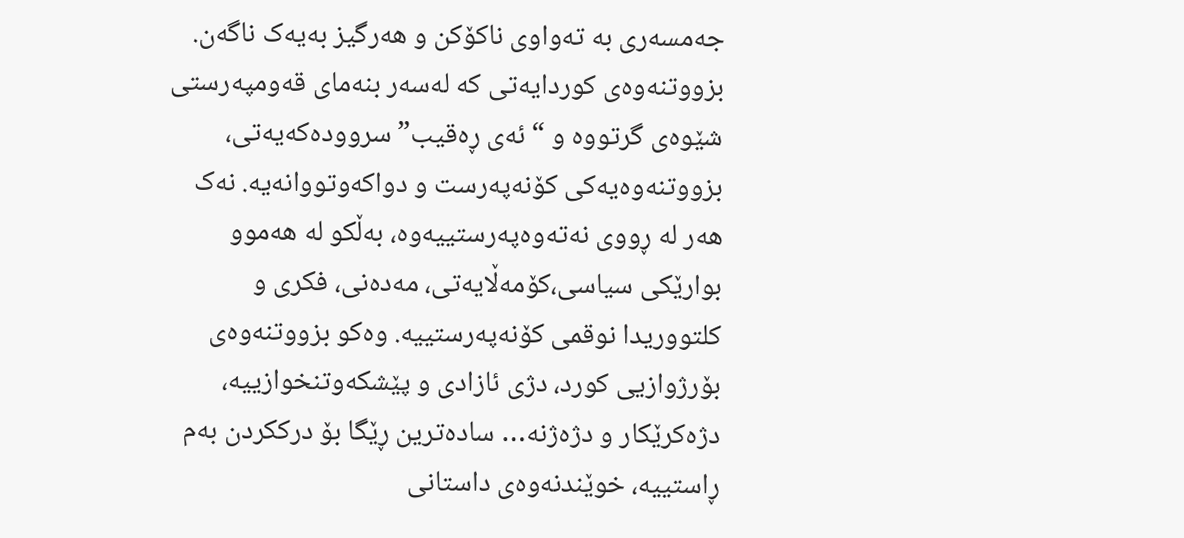جەمسەری بە تەواوی ناکۆکن و هەرگیز بەیەک ناگەن.
بزووتنەوەی کوردایەتی کە لەسەر بنەمای قەومپەرستی شێوەی گرتووە و “ئەی ڕەقیب” سروودەکەیەتی، بزووتنەوەیەکی کۆنەپەرست و دواکەوتووانەیە. نەک هەر لە ڕووی نەتەوەپەرستییەوە، بەڵکو لە هەموو بوارێکی سیاسی،کۆمەڵایەتی، مەدەنی، فکری و کلتووریدا نوقمی کۆنەپەرستییە. وەکو بزووتنەوەی بۆرژوازیی کورد، دژی ئازادی و پێشکەوتنخوازییە، دژەکرێکار و دژەژنە… سادەترین ڕێگا بۆ درککردن بەم ڕاستییە، خوێندنەوەی داستانی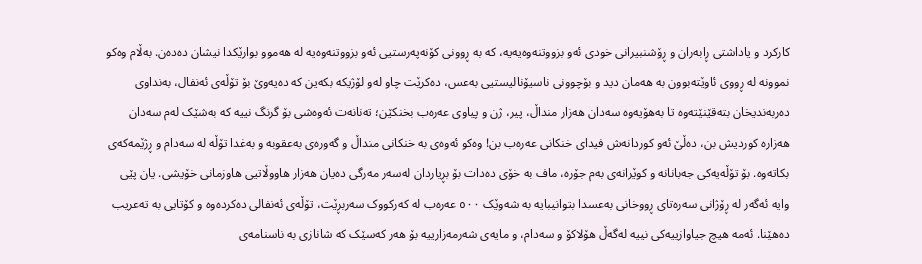کارکرد و یاداشتی ڕابەران و ڕۆشنبیرانی خودی ئەو بزووتنەوەیەیە، کە بە ڕوونی کۆنەپەرستیی ئەو بزووتنەوەیە لە هەموو بوارێکدا نیشان دەدەن. بەڵام وەکو نموونە لە ڕووی ئاوێتەبوون بە هەمان دید و بۆچوونی ناسیۆنالیستیی بەعس، دەکرێت چاو لەو لۆژیکە بکەین کە دەیەوێ بۆ تۆڵەی ئەنفال، بەنداوی دەربەندیخان بتەقێنێتەوە تا بەهۆیەوە سەدان هەزار منداڵ، پیر، ژن و پیاوی عەرەب بخنکێن؛ تەنانەت ئەوەشی بۆ گرنگ نییە کە بەشێک لەم سەدان هەزارە کوردیش بن، دەڵێ ئەو کوردانەش فیدای خنکانی عەرەب بن! وەکو ئەوەی بە خنکانی منداڵ و گەورەی بەعقوبە و بەغدا تۆڵە لە سەدام و ڕژێمەکەی بکاتەوە. بۆ تۆڵەیەکی جەبانانە و کوێرانەی بەم جۆرە، ماف بە خۆی دەدات بۆ بڕیاردان لەسەر مەرگی دەیان هەزار هاووڵاتیی هاوزمانی خۆیشی. یان پێی وایە ئەگەر لە ڕۆژانی سەرەتای ڕووخانی بەعسدا بتوانیبایە بە شەوێک ٥٠٠ عەرەب لە کەرکووک سەربڕێت، تۆڵەی ئەنفالی دەکردەوە و کۆتایی بە تەعریب دەهێنا. ئەمە هیچ جیاوازییەکی نییە لەگەڵ هۆلاکۆ و سەدام، و مایەی شەرمەزارییە بۆ هەر کەسێک کە شانازی بە ناسنامەی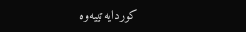کوردایەتییەوە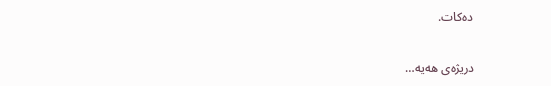دەکات.

دریژەی هەیە…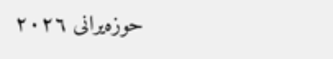حوزەیرانی ٢٠٢٦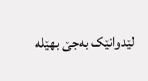لێدوانێک بەجێ بهێلە